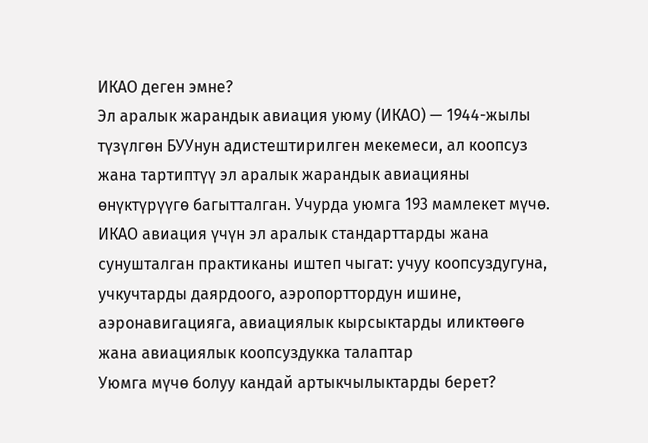ИКАО деген эмне?
Эл аралык жарандык авиация уюму (ИКАО) — 1944-жылы түзүлгөн БУУнун адистештирилген мекемеси, ал коопсуз жана тартиптүү эл аралык жарандык авиацияны өнүктүрүүгө багытталган. Учурда уюмга 193 мамлекет мүчө. ИКАО авиация үчүн эл аралык стандарттарды жана сунушталган практиканы иштеп чыгат: учуу коопсуздугуна, учкучтарды даярдоого, аэропорттордун ишине, аэронавигацияга, авиациялык кырсыктарды иликтөөгө жана авиациялык коопсуздукка талаптар
Уюмга мүчө болуу кандай артыкчылыктарды берет?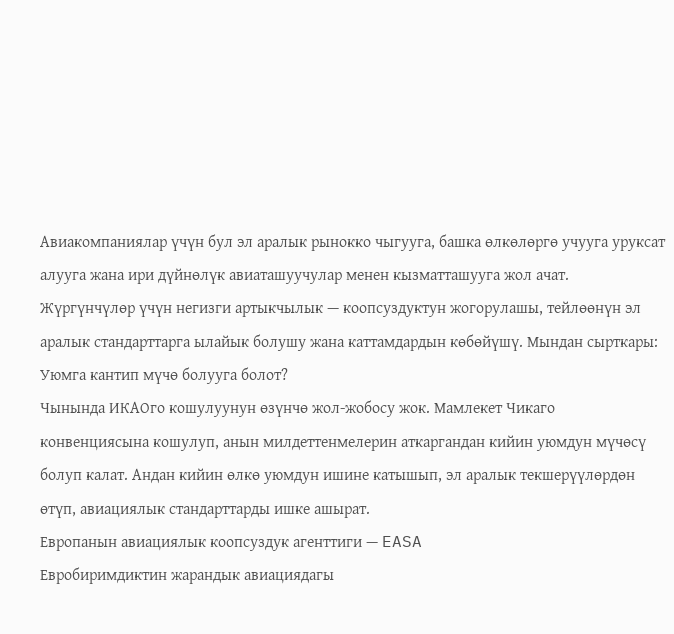Авиакомпаниялар үчүн бул эл аралык рынокко чыгууга, башка өлкөлөргө учууга уруксат алууга жана ири дүйнөлүк авиаташуучулар менен кызматташууга жол ачат. Жүргүнчүлөр үчүн негизги артыкчылык — коопсуздуктун жогорулашы, тейлөөнүн эл аралык стандарттарга ылайык болушу жана каттамдардын көбөйүшү. Мындан сырткары:
Уюмга кантип мүчө болууга болот?
Чынында ИКАОго кошулуунун өзүнчө жол-жобосу жок. Мамлекет Чикаго конвенциясына кошулуп, анын милдеттенмелерин аткаргандан кийин уюмдун мүчөсү болуп калат. Андан кийин өлкө уюмдун ишине катышып, эл аралык текшерүүлөрдөн өтүп, авиациялык стандарттарды ишке ашырат.
Европанын авиациялык коопсуздук агенттиги — EASA
Евробиримдиктин жарандык авиациядагы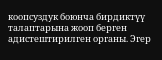коопсуздук боюнча бирдиктүү талаптарына жооп берген адистештирилген органы. Эгер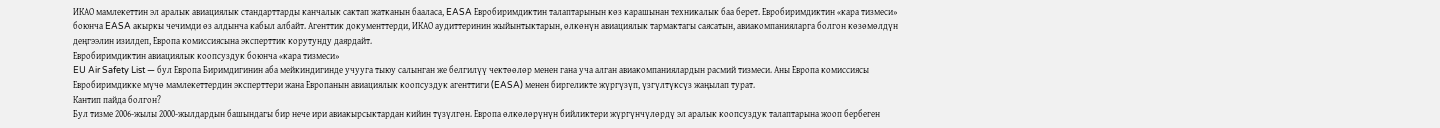ИКАО мамлекеттин эл аралык авиациялык стандарттарды канчалык сактап жатканын бааласа, EASA Евробиримдиктин талаптарынын көз карашынан техникалык баа берет. Евробиримдиктин «кара тизмеси» боюнча EASA акыркы чечимди өз алдынча кабыл албайт. Агенттик документтерди, ИКАО аудиттеринин жыйынтыктарын, өлкөнүн авиациялык тармактагы саясатын, авиакомпанияларга болгон көзөмөлдүн деңгээлин изилдеп, Европа комиссиясына эксперттик корутунду даярдайт.
Евробиримдиктин авиациялык коопсуздук боюнча «кара тизмеси»
EU Air Safety List — бул Европа Биримдигинин аба мейкиндигинде учууга тыюу салынган же белгилүү чектөөлөр менен гана уча алган авиакомпаниялардын расмий тизмеси. Аны Европа комиссиясы Евробиримдикке мүчө мамлекеттердин эксперттери жана Европанын авиациялык коопсуздук агенттиги (EASA) менен биргеликте жүргүзүп, үзгүлтүксүз жаңылап турат.
Кантип пайда болгон?
Бул тизме 2006-жылы 2000-жылдардын башындагы бир нече ири авиакырсыктардан кийин түзүлгөн. Европа өлкөлөрүнүн бийликтери жүргүнчүлөрдү эл аралык коопсуздук талаптарына жооп бербеген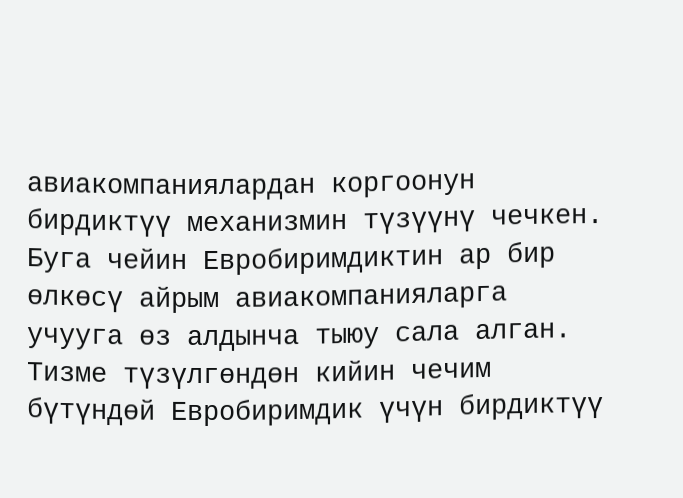авиакомпаниялардан коргоонун бирдиктүү механизмин түзүүнү чечкен. Буга чейин Евробиримдиктин ар бир өлкөсү айрым авиакомпанияларга учууга өз алдынча тыюу сала алган. Тизме түзүлгөндөн кийин чечим бүтүндөй Евробиримдик үчүн бирдиктүү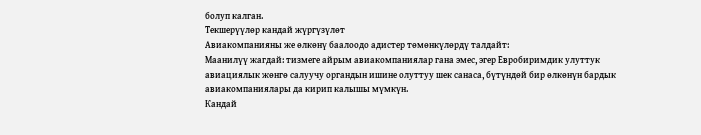болуп калган.
Текшерүүлөр кандай жүргүзүлөт
Авиакомпанияны же өлкөнү баалоодо адистер төмөнкүлөрдү талдайт:
Маанилүү жагдай: тизмеге айрым авиакомпаниялар гана эмес, эгер Евробиримдик улуттук авиациялык жөнгө салуучу органдын ишине олуттуу шек санаса, бүтүндөй бир өлкөнүн бардык авиакомпаниялары да кирип калышы мүмкүн.
Кандай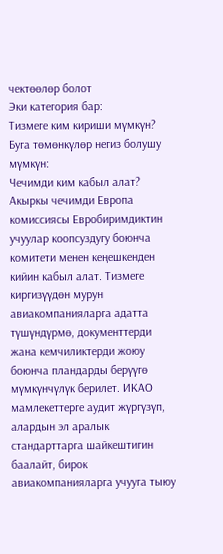чектөөлөр болот
Эки категория бар:
Тизмеге ким кириши мүмкүн?
Буга төмөнкүлөр негиз болушу мүмкүн:
Чечимди ким кабыл алат?
Акыркы чечимди Европа комиссиясы Евробиримдиктин учуулар коопсуздугу боюнча комитети менен кеңешкенден кийин кабыл алат. Тизмеге киргизүүдөн мурун авиакомпанияларга адатта түшүндүрмө, документтерди жана кемчиликтерди жоюу боюнча пландарды берүүгө мүмкүнчүлүк берилет. ИКАО мамлекеттерге аудит жүргүзүп, алардын эл аралык стандарттарга шайкештигин баалайт, бирок авиакомпанияларга учууга тыюу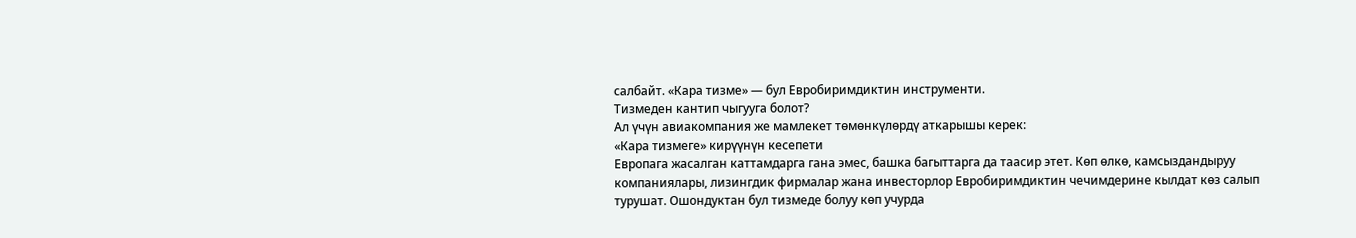салбайт. «Кара тизме» — бул Евробиримдиктин инструменти.
Тизмеден кантип чыгууга болот?
Ал үчүн авиакомпания же мамлекет төмөнкүлөрдү аткарышы керек:
«Кара тизмеге» кирүүнүн кесепети
Европага жасалган каттамдарга гана эмес, башка багыттарга да таасир этет. Көп өлкө, камсыздандыруу компаниялары, лизингдик фирмалар жана инвесторлор Евробиримдиктин чечимдерине кылдат көз салып турушат. Ошондуктан бул тизмеде болуу көп учурда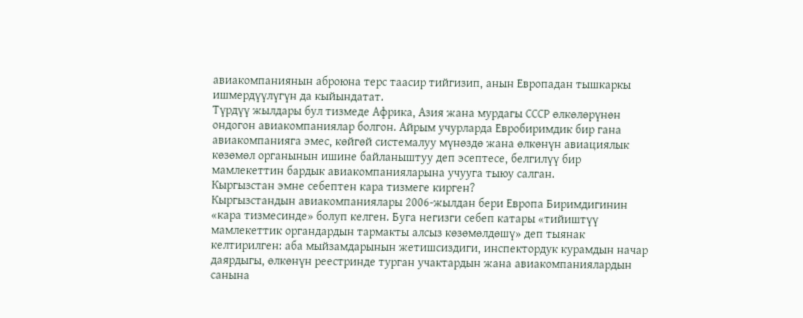авиакомпаниянын аброюна терс таасир тийгизип, анын Европадан тышкаркы ишмердүүлүгүн да кыйындатат.
Түрдүү жылдары бул тизмеде Африка, Азия жана мурдагы СССР өлкөлөрүнөн ондогон авиакомпаниялар болгон. Айрым учурларда Евробиримдик бир гана авиакомпанияга эмес, көйгөй системалуу мүнөздө жана өлкөнүн авиациялык көзөмөл органынын ишине байланыштуу деп эсептесе, белгилүү бир мамлекеттин бардык авиакомпанияларына учууга тыюу салган.
Кыргызстан эмне себептен кара тизмеге кирген?
Кыргызстандын авиакомпаниялары 2006-жылдан бери Европа Биримдигинин «кара тизмесинде» болуп келген. Буга негизги себеп катары «тийиштүү мамлекеттик органдардын тармакты алсыз көзөмөлдөшү» деп тыянак келтирилген: аба мыйзамдарынын жетишсиздиги, инспектордук курамдын начар даярдыгы, өлкөнүн реестринде турган учактардын жана авиакомпаниялардын санына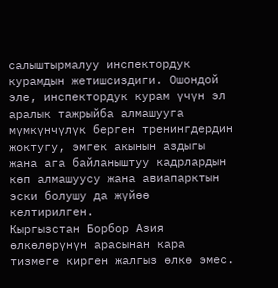салыштырмалуу инспектордук курамдын жетишсиздиги. Ошондой эле, инспектордук курам үчүн эл аралык тажрыйба алмашууга мүмкүнчүлүк берген тренингдердин жоктугу, эмгек акынын аздыгы жана ага байланыштуу кадрлардын көп алмашуусу жана авиапарктын эски болушу да жүйөө келтирилген.
Кыргызстан Борбор Азия өлкөлөрүнүн арасынан кара тизмеге кирген жалгыз өлкө эмес.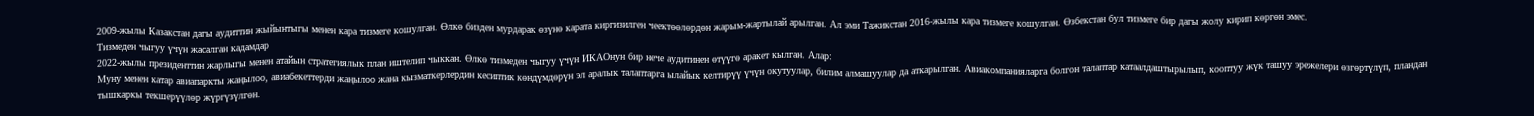2009-жылы Казакстан дагы аудиттин жыйынтыгы менен кара тизмеге кошулган. Өлкө бизден мурдарак өзүнө карата киргизилген чеектөөлөрдөн жарым-жартылай арылган. Ал эми Тажикстан 2016-жылы кара тизмеге кошулган. Өзбекстан бул тизмеге бир дагы жолу кирип көргөн эмес.
Тизмеден чыгуу үчүн жасалган кадамдар
2022-жылы президенттин жарлыгы менен атайын стратегиялык план иштелип чыккан. Өлкө тизмеден чыгуу үчүн ИКАОнун бир нече аудитинен өтүүгө аракет кылган. Алар:
Муну менен катар авиапаркты жаңылоо, авиабекеттерди жаңылоо жана кызматкерлердин кесиптик көндүмдөрүн эл аралык талаптарга ылайык келтирүү үчүн окутуулар, билим алмашуулар да аткарылган. Авиакомпанияларга болгон талаптар катаалдаштырылып, кооптуу жүк ташуу эрежелери өзгөртүлүп, пландан тышкаркы текшерүүлөр жүргүзүлгөн.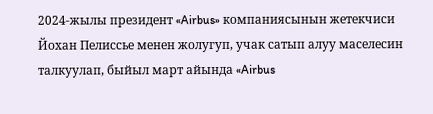2024-жылы президент «Airbus» компаниясынын жетекчиси Йохан Пелиссье менен жолугуп, учак сатып алуу маселесин талкуулап, быйыл март айында «Airbus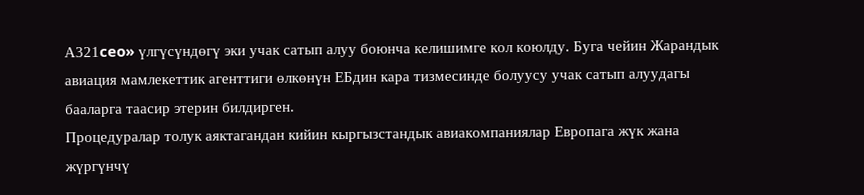А321ceo» үлгүсүндөгү эки учак сатып алуу боюнча келишимге кол коюлду. Буга чейин Жарандык авиация мамлекеттик агенттиги өлкөнүн ЕБдин кара тизмесинде болуусу учак сатып алуудагы бааларга таасир этерин билдирген.
Процедуралар толук аяктагандан кийин кыргызстандык авиакомпаниялар Европага жүк жана жүргүнчү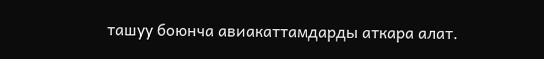ташуу боюнча авиакаттамдарды аткара алат.